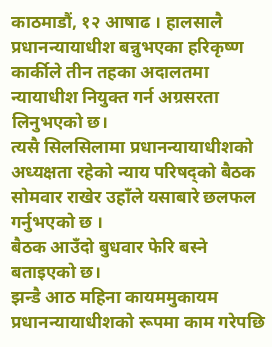काठमाडौं, १२ आषाढ । हालसालै प्रधानन्यायाधीश बन्नुभएका हरिकृष्ण कार्कीले तीन तहका अदालतमा न्यायाधीश नियुक्त गर्न अग्रसरता लिनुभएको छ।
त्यसै सिलसिलामा प्रधानन्यायाधीशको अध्यक्षता रहेको न्याय परिषद्को बैठक सोमवार राखेर उहाँले यसाबारे छलफल गर्नुभएको छ ।
बैठक आउँदो बुधवार फेरि बस्ने बताइएको छ।
झन्डै आठ महिना कायममुकायम प्रधानन्यायाधीशको रूपमा काम गरेपछि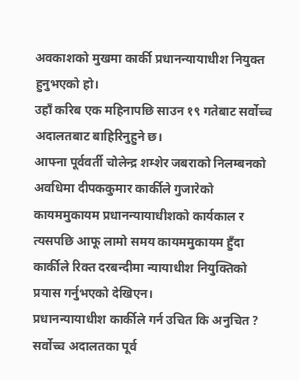अवकाशको मुखमा कार्की प्रधानन्यायाधीश नियुक्त हुनुभएको हो।
उहाँ करिब एक महिनापछि साउन १९ गतेबाट सर्वोच्च अदालतबाट बाहिरिनुहुने छ।
आफ्ना पूर्ववर्ती चोलेन्द्र शम्शेर जबराको निलम्बनको अवधिमा दीपककुमार कार्कीले गुजारेको कायममुकायम प्रधानन्यायाधीशको कार्यकाल र त्यसपछि आफू लामो समय कायममुकायम हुँदा कार्कीले रिक्त दरबन्दीमा न्यायाधीश नियुक्तिको प्रयास गर्नुभएको देखिएन।
प्रधानन्यायाधीश कार्कीले गर्न उचित कि अनुचित ?
सर्वोच्च अदालतका पूर्व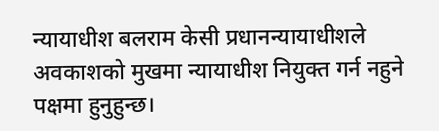न्यायाधीश बलराम केसी प्रधानन्यायाधीशले अवकाशको मुखमा न्यायाधीश नियुक्त गर्न नहुने पक्षमा हुनुहुन्छ।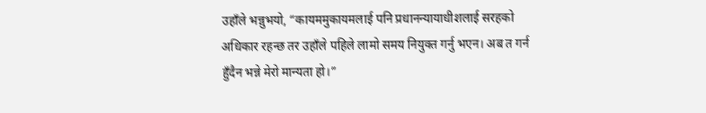उहाँले भन्नुभयो, “कायममुकायमलाई पनि प्रधानन्यायाधीशलाई सरहको अधिकार रहन्छ तर उहाँले पहिले लामो समय नियुक्त गर्नु भएन। अब त गर्न हुँदैन भन्ने मेरो मान्यता हो।”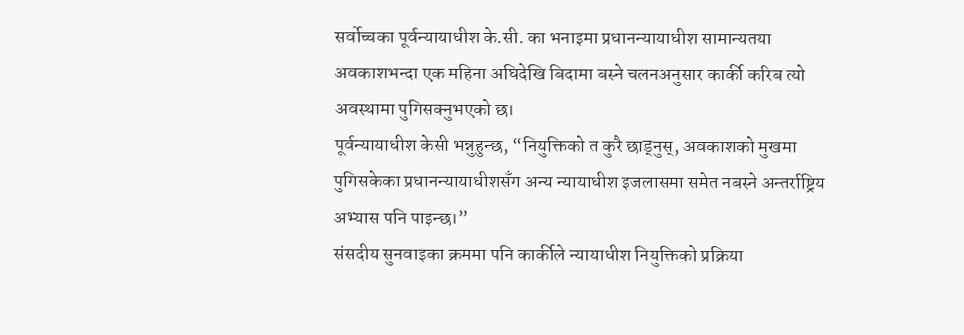सर्वोच्चका पूर्वन्यायाधीश के.सी. का भनाइमा प्रधानन्यायाधीश सामान्यतया अवकाशभन्दा एक महिना अघिदेखि बिदामा बस्ने चलनअनुसार कार्की करिब त्यो अवस्थामा पुगिसक्नुभएको छ।
पूर्वन्यायाधीश केसी भन्नुहुन्छ, “नियुक्तिको त कुरै छाड्नुस्, अवकाशको मुखमा पुगिसकेका प्रधानन्यायाधीशसँग अन्य न्यायाधीश इजलासमा समेत नबस्ने अन्तर्राष्ट्रिय अभ्यास पनि पाइन्छ।”
संसदीय सुनवाइका क्रममा पनि कार्कीले न्यायाधीश नियुक्तिको प्रक्रिया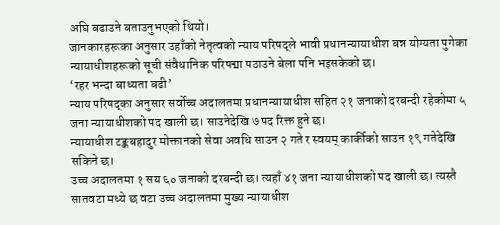अघि बढाउने बताउनुभएको थियो।
जानकारहरूका अनुसार उहाँको नेतृत्वको न्याय परिषद्ले भावी प्रधानन्यायाधीश बन्न योग्यता पुगेका न्यायाधीशहरूको सूची संवैधानिक परिषद्मा पठाउने बेला पनि भइसकेको छ।
‘रहर भन्दा बाध्यता बढी’
न्याय परिषद्का अनुसार सर्वोच्च अदालतमा प्रधानन्यायाधीश सहित २१ जनाको दरबन्दी रहेकोमा ५ जना न्यायाधीशको पद खाली छ। साउनेदेखि ७ पद रिक्त हुने छ।
न्यायाधीश टङ्कबहादुर मोक्तानको सेवा अवधि साउन २ गते र स्वयम् कार्कीको साउन १९ गतेदेखि सकिने छ।
उच्च अदालतमा १ सय ६० जनाको दरबन्दी छ। त्यहाँ ४१ जना न्यायाधीशको पद खाली छ। त्यस्तै सातवटा मध्ये छ वटा उच्च अदालतमा मुख्य न्यायाधीश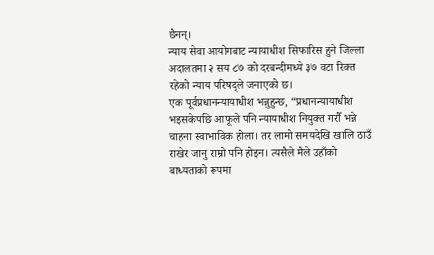छैनन्।
न्याय सेवा आयोगबाट न्यायाधीश सिफारिस हुने जिल्ला अदालतमा २ सय ८७ को दरबन्दीमध्ये ३७ वटा रिक्त रहेको न्याय परिषद्ले जनाएको छ।
एक पूर्वप्रधानन्यायाधीश भन्नुहुन्छ, “प्रधानन्यायाधीश भइसकेपछि आफूले पनि न्यायाधीश नियुक्त गरौँ भन्ने चाहना स्वाभाविक होला। तर लामो समयदेखि खालि ठाउँ राखेर जानु राम्रो पनि होइन। त्यसैले मैले उहाँको बाध्यताको रूपमा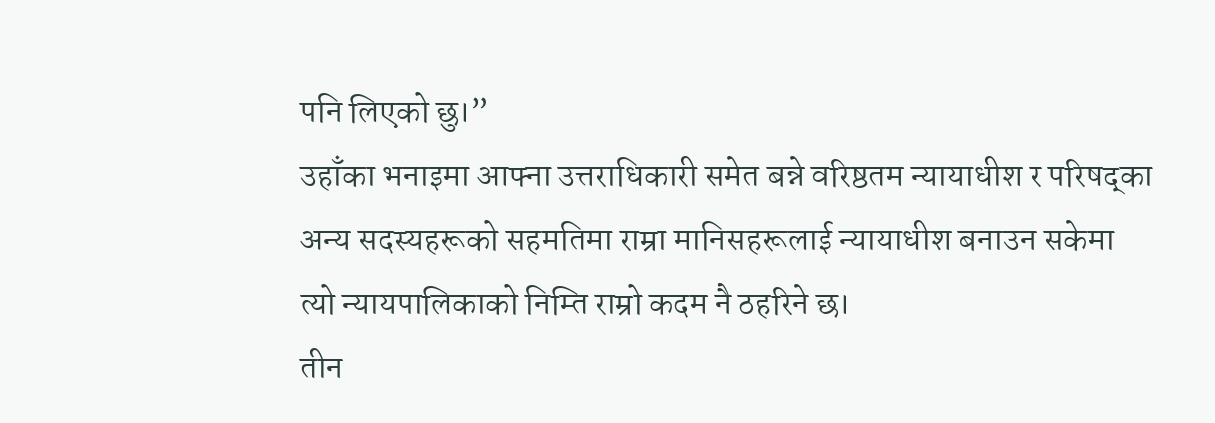पनि लिएको छु।”
उहाँका भनाइमा आफ्ना उत्तराधिकारी समेत बन्ने वरिष्ठतम न्यायाधीश र परिषद्का अन्य सदस्यहरूको सहमतिमा राम्रा मानिसहरूलाई न्यायाधीश बनाउन सकेमा त्यो न्यायपालिकाको निम्ति राम्रो कदम नै ठहरिने छ।
तीन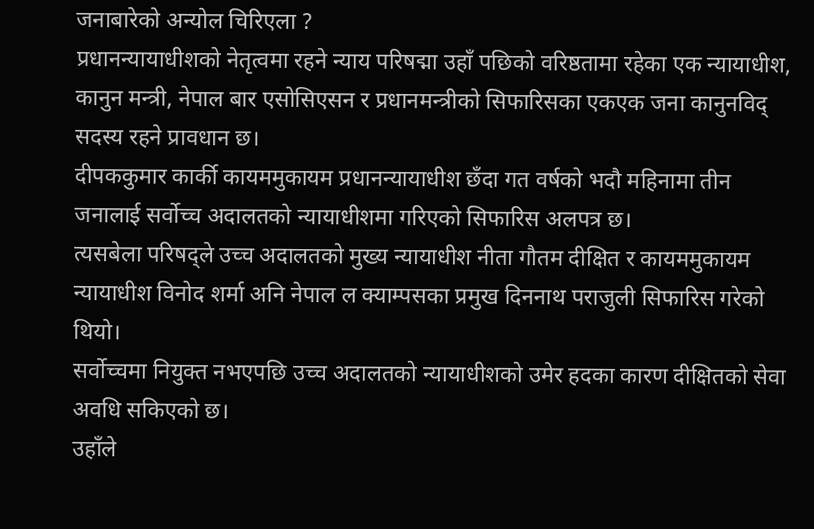जनाबारेको अन्योल चिरिएला ?
प्रधानन्यायाधीशको नेतृत्वमा रहने न्याय परिषद्मा उहाँ पछिको वरिष्ठतामा रहेका एक न्यायाधीश, कानुन मन्त्री, नेपाल बार एसोसिएसन र प्रधानमन्त्रीको सिफारिसका एकएक जना कानुनविद् सदस्य रहने प्रावधान छ।
दीपककुमार कार्की कायममुकायम प्रधानन्यायाधीश छँदा गत वर्षको भदौ महिनामा तीन जनालाई सर्वोच्च अदालतको न्यायाधीशमा गरिएको सिफारिस अलपत्र छ।
त्यसबेला परिषद्ले उच्च अदालतको मुख्य न्यायाधीश नीता गौतम दीक्षित र कायममुकायम न्यायाधीश विनोद शर्मा अनि नेपाल ल क्याम्पसका प्रमुख दिननाथ पराजुली सिफारिस गरेको थियो।
सर्वोच्चमा नियुक्त नभएपछि उच्च अदालतको न्यायाधीशको उमेर हदका कारण दीक्षितको सेवा अवधि सकिएको छ।
उहाँले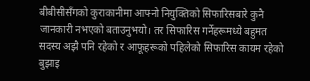बीबीसीसँगको कुराकानीमा आफ्नो नियुक्तिको सिफारिसबारे कुनै जानकारी नभएको बताउनुभयो। तर सिफारिस गर्नेहरूमध्ये बहुमत सदस्य अझै पनि रहेको र आफूहरूको पहिलेको सिफारिस कायम रहेको बुझाइ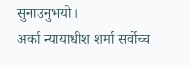सुनाउनुभयो।
अर्का न्यायाधीश शर्मा सर्वोच्च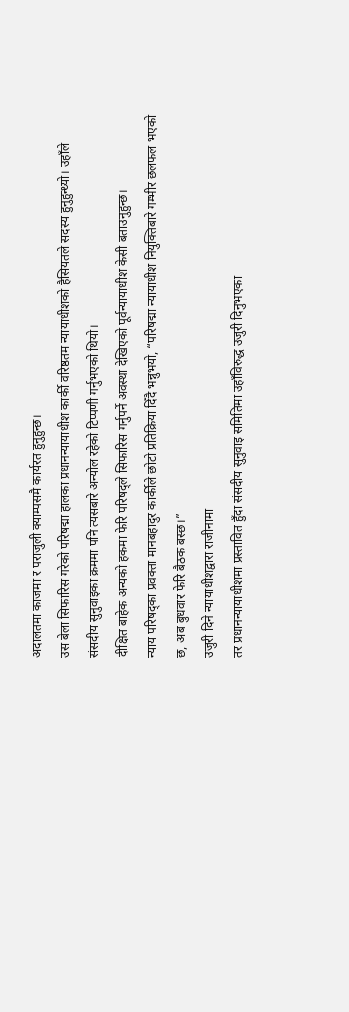अदालतमा काजमा र पराजुली क्याम्पसमै कार्यरत हुनुहुन्छ।
उस बेला सिफारिस गरेको परिषद्मा हालका प्रधानन्यायाधीश कार्की वरिष्ठतम न्यायाधीशको हैसियतले सदस्य हुनुहुन्थ्यो। उहाँले संसदीय सुनुवाइका क्रममा पनि त्यसबारे अन्योल रहेको टिप्पणी गर्नुभएको थियो।
दीक्षित बाहेक अन्यको हकमा फेरि परिषद्ले सिफारिस गर्नुपर्ने अवस्था देखिएको पूर्वन्यायाधीश केसी बताउनुहुन्छ।
न्याय परिषद्का प्रवक्ता मानबहादुर कार्कीले छोटो प्रतिक्रिया दिँदै भन्नुभयो, “परिषद्मा न्यायाधीश नियुक्तिबारे गम्भीर छलफल भएको छ, अब बुधवार फेरि बैठक बस्छ।”
उजुरी दिने न्यायाधीशद्वारा राजीनामा
तर प्रधानन्यायाधीशमा प्रस्तावित हुँदा संसदीय सुनुवाइ समितिमा उहाँविरुद्ध उजुरी दिनुभएका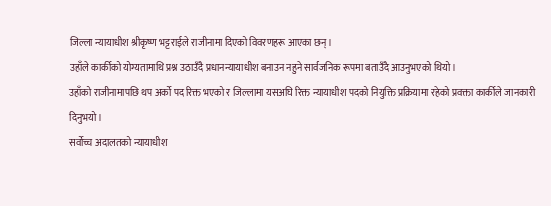जिल्ला न्यायाधीश श्रीकृष्ण भट्टराईले राजीनामा दिएको विवरणहरू आएका छन्।
उहाँले कार्कीको योग्यतामाथि प्रश्न उठाउँदै प्रधानन्यायाधीश बनाउन नहुने सार्वजनिक रूपमा बताउँदै आउनुभएको थियो।
उहाँको राजीनामापछि थप अर्को पद रिक्त भएको र जिल्लामा यसअघि रिक्त न्यायाधीश पदको नियुक्ति प्रक्रियामा रहेको प्रवक्ता कार्कीले जानकारी दिनुभयो।
सर्वोच्च अदालतको न्यायाधीश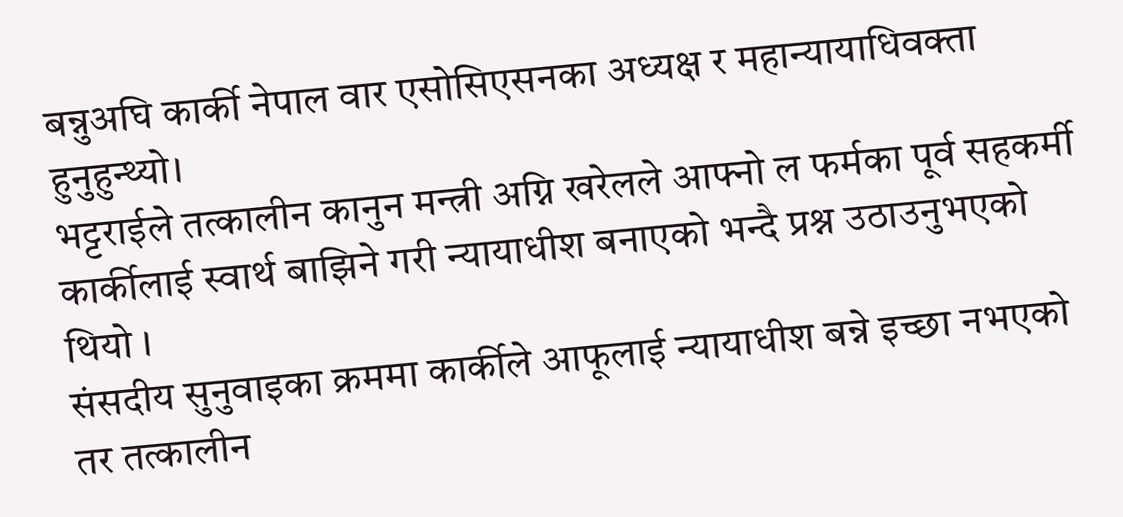बन्नुअघि कार्की नेपाल वार एसोसिएसनका अध्यक्ष र महान्यायाधिवक्ता हुनुहुन्थ्यो।
भट्टराईले तत्कालीन कानुन मन्त्री अग्नि खरेलले आफ्नो ल फर्मका पूर्व सहकर्मी कार्कीलाई स्वार्थ बाझिने गरी न्यायाधीश बनाएको भन्दै प्रश्न उठाउनुभएको थियो ।
संसदीय सुनुवाइका क्रममा कार्कीले आफूलाई न्यायाधीश बन्ने इच्छा नभएको तर तत्कालीन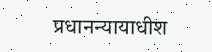प्रधानन्यायाधीश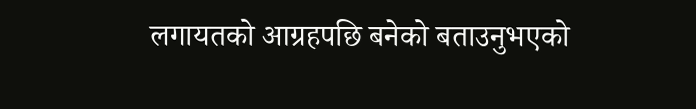लगायतको आग्रहपछि बनेको बताउनुभएको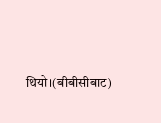थियो।(बीबीसीबाट)